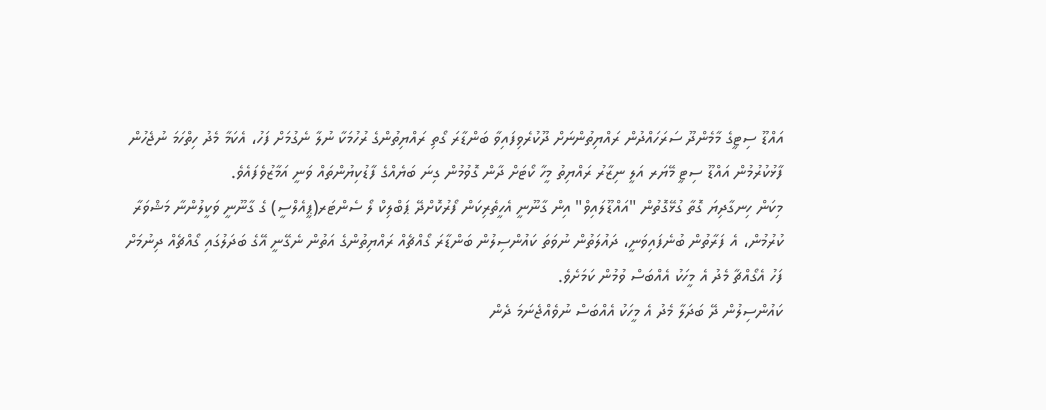އައްޑޫ ސިޓީގެ މާމެންދޫ ސަރަހައްދުން ރައްޔިތުންނަށް ދޫކުރެވިފައިވާ ބަންޑާރަ ގޯތި ރައްޔިތުންގެ ރުހުމަކާ ނުލާ ނެގުމަށް ފަހު، އެކަމާ މެދު ހިތްހަމަ ނުޖެހުން ފާޅުކުރުމުން އައްޑޫ ސިޓީ މޭޔަރ އަލީ ނިޒާރު ރައްޔިތު މީހާ ކޯޓަށް ދާން ގޮވުމުން ގިނަ ބަޔެއްގެ ފާޑުކިޔުންތައް ވަނީ އަމާޒުވެފައެވެ.
މިކަން ހިނގާދިޔަ ގޮތާ ގުޅޭގޮތުން "އައްޑޫލައިވް" އިން ގާނޫނީ އެހީތެރިކަން ފޯރުކޮށްދޭ ޕަބްލިކް ލޯ ސެންޓަރ(ޕީއެލްސީ) ގެ ގާނޫނީ ވަކީލުންނާ މަޝްވަރާ ކުރުމުން، އެ ފަރާތުން ބުނެފައިވަނީ، ދައުލަތުން ނުވަތަ ކައުންސިލުން ބަންޑާރަ ގޯއްޗެއް ރައްޔިތުންގެ އަތުން ނެގޭނީ އޭގެ ބަދަލުގައި ގޯއްޗެއް ދިނުމަށް ފަހު އެގޯއްޗާ މެދު އެ މީހަކު އެއްބަސް ވުމުން ކަމަށެވެ.
ކައުންސިލުން ދޭ ބަދަލާ މެދު އެ މީހަކު އެއްބަސް ނުވެއްޖެނަމަ ދެން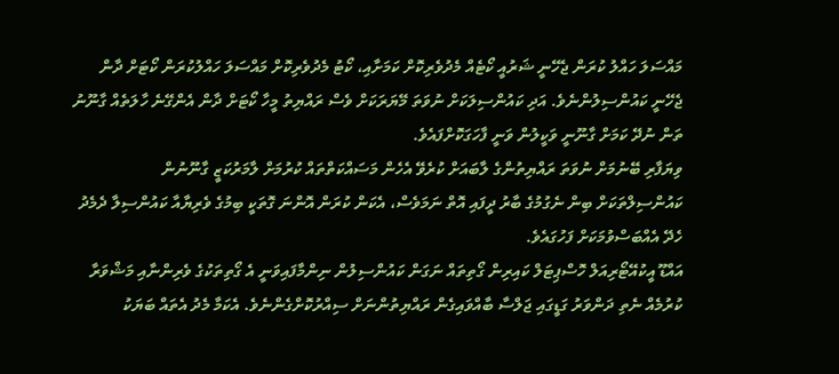މައްސަލަ ހައްލު ކުރަން ޖެހޭނީ ޝަރުއީ ކޯޓެއް މެދުވެރިކޮށް ކަމަށާއި، ކޯޓު މެދުވެރިކޮށް މައްސަލަ ހައްލުކުރަން ކޯޓަށް ދާން ޖެހޭނީ ކައުންސިލުންނެވެ. އަދި ކައުންސިލަކަށް ނުވަތަ މޭޔަރަކަށް ވެސް ރައްޔިތު މީހާ ކޯޓަށް ދާން އެންގޭނެ ހާލަތެއް ގާނޫނު ތަން ނުދޭ ކަމަށް ގާނޫނީ ވަކީލުން ވަނީ ފާހަގަކޮށްފައެވެ.
ވިޔަފާރި ބޭނުމަށް ނުވަތަ ރައްޔިތުންގެ ލާބައަށް ކުރެވޭ އެހެން މަސައްކަތްތައް ކުރުމަށް ލާމަރުކަޒީ ގާނޫނުން ކައުންސިލްތަކަށް ބިން ނެގުމުގެ ބާރު ދީފައި އޮތް ނަމަވެސް، އެކަން ކުރަން އޮންނަ ގޮތަކީ ބިމުގެ ވެރިޔާއާ ކައުންސިލާ ދެމެދު ހެދޭ އެއްބަސްވުމަކަށް ފަހުގައެވެ.
އައްޑޫ އީކުއޭޓޯރިއަލް ހޮސްޕިޓަލް ކައިރިން ގޯތިތައް ނަގަން ކައުންސިލުން ނިންމާފައިވަނީ އެ ގޯތިތަކުގެ ވެރިންނާއި މަޝްވަރާ ކުރުމެއް ނެތި ދަންވަރު ގަޑީގައި ޖަލްސާ ބާއްވައިގެން ރައްޔިތުންނަށް ސިއްރުކޮށްގެންނެވެ. އެކަމާ މެދު އެތައް ބަޔަކު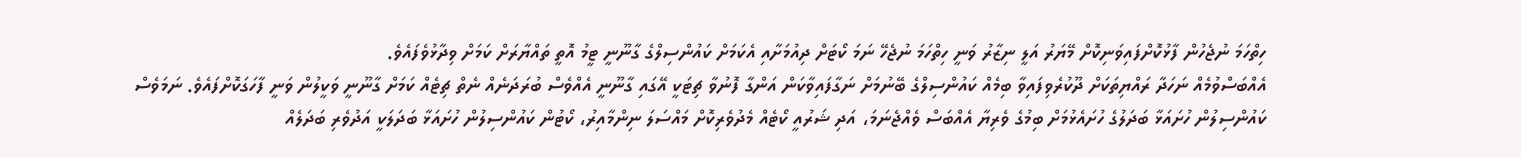ހިތްހަމަ ނުޖެހުން ފާޅުކޮށްފައިވަނިކޮށް މޭޔަރު އަލީ ނިޒާރު ވަނީ ހިތްހަމަ ނުޖެހޭ ނަމަ ކޯޓަށް ދިއުމަށާއި އެކަމަށް ކައުންސިލްގެ ގާނޫނީ ޓީމު އޮތީ ތައްޔާރަށް ކަމަށް ވިދާޅުވެފައެވެ.
އެއްބަސްވުމެއް ނަހަދާ ރައްޔިތަކަށް ދޫކުރެވިފައިވާ ބިމެއް ކައުންސިލްގެ ބޭނުމަށް ނަގާފައިވާކަން އަންގާ ފޮނުވާ ޗިޓަކީ އޭގައި ގާނޫނީ އެއްވެސް ބުރަދަނެއް ނެތް ޗިޓެއް ކަމަށް ގާނޫނީ ވަކީލުން ވަނީ ފާހަގަކޮށްފައެވެ. ނަމަވެސް ކައުންސިލުން ހުށައަޅާ ބަދަލުގެ ހުށައެޅުމަށް ބިމުގެ ވެރިޔާ އެއްބަސް ވެއްޖެނަމަ، އަދި ޝަރުއީ ކޯޓެއް މެދުވެރިކޮށް މައްސަލަ ނިންމާއިރު، ކޯޓުން ކައުންސިލުން ހުށައަޅާ ބަދަލަކީ އަދުވެރި ބަދަލެއް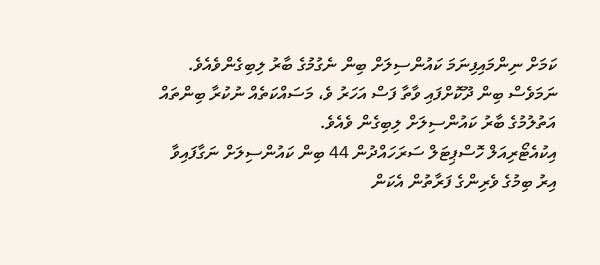ކަމަށް ނިންމައިފިނަމަ ކައުންސިލަށް ބިން ނެގުމުގެ ބާރު ލިބިގެންވެއެވެ.
ނަމަވެސް ބިން ދޫކޮށްފައި ވާތާ ފަސް އަހަރު ވެ، މަސައްކަތެއް ނުކުރާ ބިންތައް އަތުލުމުގެ ބާރު ކައުންސިލަށް ލިބިގެން ވެއެވެ.
އިކުއެޓޯރިއަލް ހޮސްޕިޓަލް ސަރަހައްދުން 44 ބިން ކައުންސިލަށް ނަގާފައިވާ އިރު ބިމުގެ ވެރިންގެ ފަރާތުން އެކަން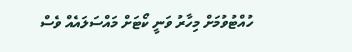ހުއްޓުވުމަށް މިހާރު ވަނީ ކޯޓަށް މައްސަލައެއް ވެސް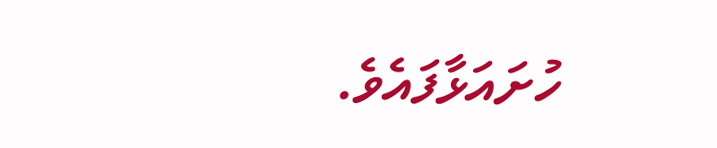ހުށައަޅާފައެވެ.